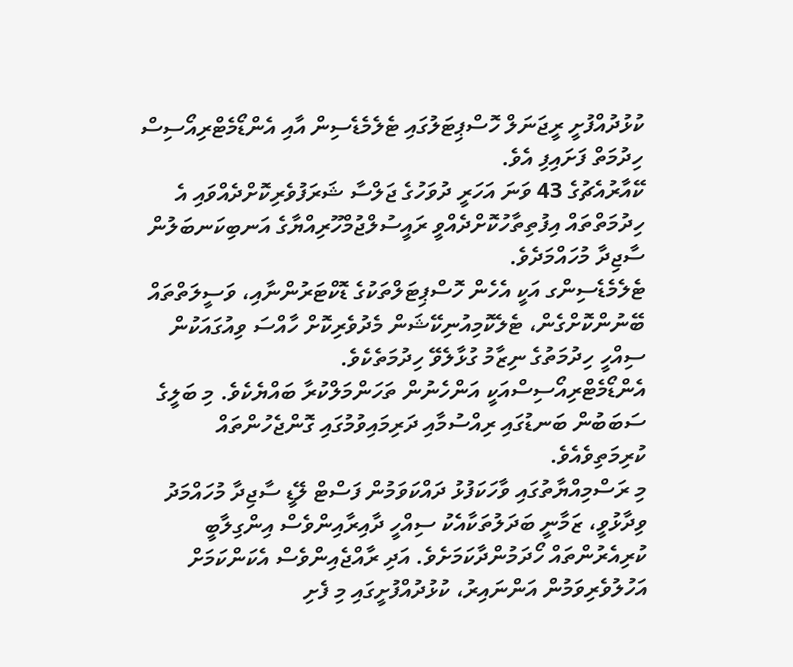ކުޅުދުއްފުށީ ރީޖަނަލް ހޮސްޕިޓަލުގައި ޓެލެމެޑެސިން އާއި އެންޑޯމެޓްރިއޯސިސް ހިދުމަތް ފަށައިފި އެވެ.
ކޭއާރުއެޗުގެ 43 ވަނަ އަހަރީ ދުވަހުގެ ޖަލްސާ ޝަރަފުވެރިކޮށްދެއްވައި އެ ހިދުމަތްތައް އިފުތިތާހުކޮށްދެއްވީ ރައީސުލްޖުމްހޫރިއްޔާގެ އަނބިކަނބަލުން ސާޖިދާ މުހައްމަދެވެ.
ޓެލެމެޑެސިންގ އަކީ އެހެން ހޮސްޕިޓަލްތަކުގެ ޑޮކްޓަރުންނާއި، ވަސީލަތްތައް ބޭނުންކޮށްގެން، ޓެލެކޮމިއުނިކޭޝަން މެދުވެރިކޮށް ހާއްސަ ވިއުގައަކުން ސިއްހީ ހިދުމަތުގެ ނިޒާމު ގުޅާލެވޭ ހިދުމަތެކެވެ.
އެންޑޯމެޓްރިއޯސިސްއަކީ އަންހެނުން ތަހަންމަލްކުރާ ބައްޔެކެވެ. މި ބަލީގެ ސަބަބުން ބަނޑުގައި ރިއްސުމާއި ދަރިމައިވުމުގައި ގޮންޖެހުންތައް ކުރިމަތިވެއެވެ.
މި ރަސްމިއްޔާތުގައި ވާހަކަފުޅު ދައްކަވަމުން ފަސްޓް ލޭޑީ ސާޖިދާ މުހައްމަދު ވިދާޅުވީ، ޒަމާނީ ބަދަލުތަކާއެކު ސިއްހީ ދާއިރާއިންވެސް އިންގިލާބީ ކުރިއެރުންތައް ހޯދަމުންދާކަމަށެވެ. އަދި ރާއްޖެއިންވެސް އެކަންކަމަށް އަހުލުވެރިވަމުން އަންނައިރު، ކުޅުދުއްފުށީގައި މި ފެށި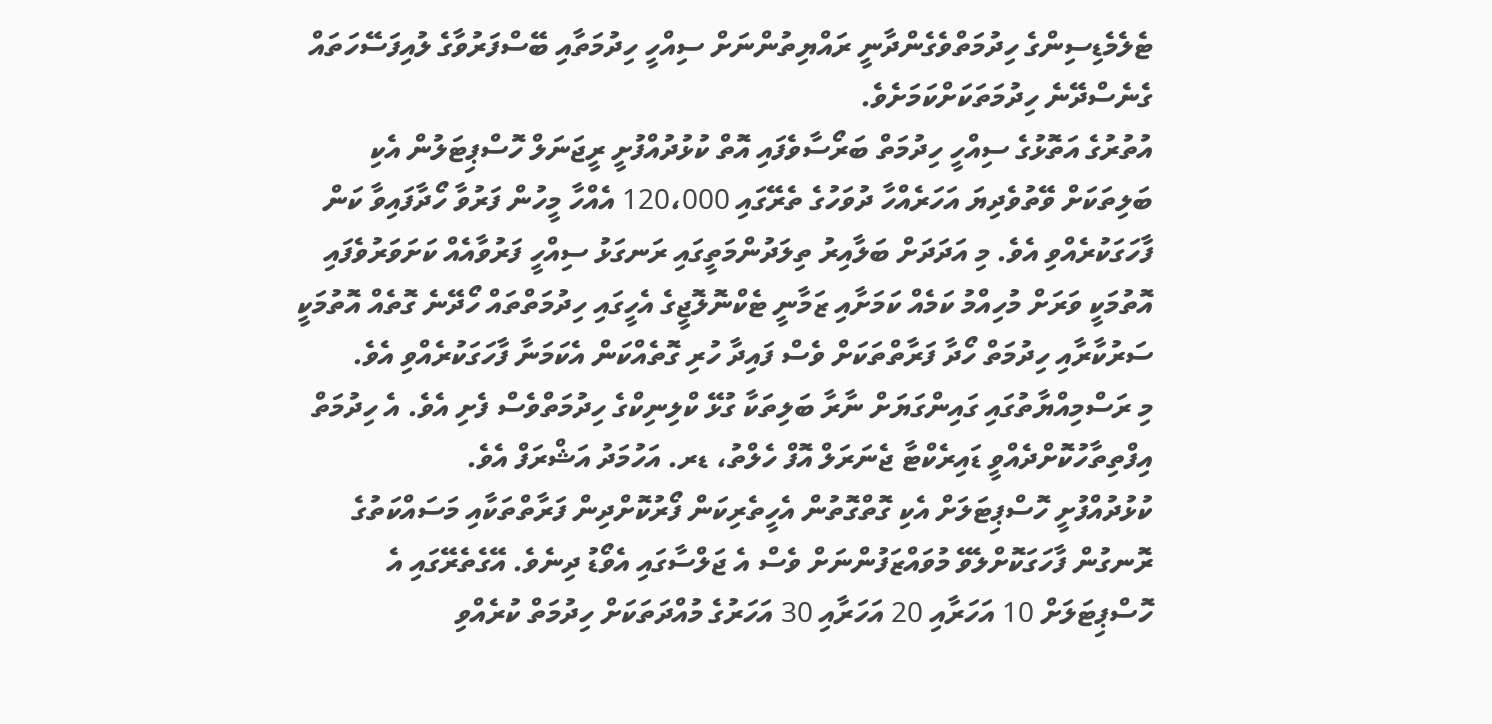ޓެލެމެޑިސިންގެ ހިދުމަތްވެގެންދާނީ ރައްޔިތުންނަށް ސިއްހީ ހިދުމަތާއި ބޭސްފަރުވާގެ ލުއިފަސޭހަތައް ގެނެސްދޭނެ ހިދުމަތަކަށްކަމަށެވެ.
އުތުރުގެ އަތޮޅުގެ ސިއްހީ ހިދުމަތް ބަރޯސާވެފައި އޮތް ކުޅުދުއްފުށީ ރީޖަނަލް ހޮސްޕިޓަލުން އެކި ބަލިތަކަށް ވޭތުވެދިޔަ އަހަރެއްހާ ދުވަހުގެ ތެރޭގައި 120،000 އެއްހާ މީހުން ފަރުވާ ހޯދާފައިވާ ކަން ފާހަގަކުރެއްވި އެވެ. މި އަދަދަށް ބަލާއިރު ތިލަދުންމަތީގައި ރަނގަޅު ސިއްހީ ފަރުވާއެއް ކަށަވަރުވެފައި އޮތުމަކީ ވަރަށް މުހިއްމު ކަމެއް ކަމަށާއި ޒަމާނީ ޓެކްނޮލޮޖީގެ އެހީގައި ހިދުމަތްތައް ހޯދޭނެ ގޮތެއް އޮތުމަކީ ސަރުކާރާއި ހިދުމަތް ހޯދާ ފަރާތްތަކަށް ވެސް ފައިދާ ހުރި ގޮތެއްކަން އެކަމަނާ ފާހަގަކުރެއްވި އެވެ.
މި ރަސްމިއްޔާތުގައި ގައިންގަޔަށް ނާރާ ބަލިތަކާ ގުޅޭ ކްލިނިކްގެ ހިދުމަތްވެސް ފެށި އެވެ. އެ ހިދުމަތް އިފްތިތާހުކޮށްދެއްވީ ޑައިރެކްޓާ ޖެނަރަލް އޮފް ހެލްތު، ޑރ. އަހުމަދު އަޝްރަފް އެވެ.
ކުޅުދުއްފުށީ ހޮސްޕިޓަލަށް އެކި ގޮތްގޮތުން އެހީތެރިކަން ފޯރުކޮށްދިން ފަރާތްތަކާއި މަސައްކަތުގެ ރޮނގުން ފާހަގަކޮށްލެވޭ މުވައްޒަފުންނަށް ވެސް އެ ޖަލްސާގައި އެވޯޑު ދިނެވެ. އޭގެތެރޭގައި އެ ހޮސްޕިޓަލަށް 10 އަހަރާއި 20 އަހަރާއި 30 އަހަރުގެ މުއްދަތަކަށް ހިދުމަތް ކުރެއްވި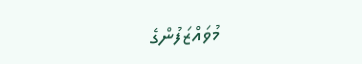މުވައްޒަފުންގެ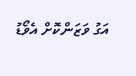އަގު ވަޒަންކޮށް އެވޯޑު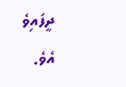ދީފައިވެ އެވެ.